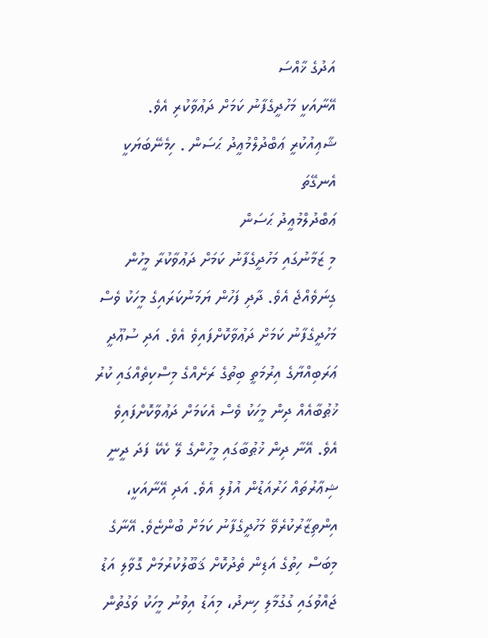އަދުގެ ޚާއްސަ
އޭނާއަކީ މަހުދީގެފާނު ކަމަށް ދަޢުވާކުރި އެވެ.
ޝާޢިއުކުރީ ޢަބްދުލްމުޢީދު ޙަސަން . ހިމެނޭބަޔަކީ އެނގޭތަ
ޢަބްދުލްމުޢީދު ޙަސަން
މި ޒަމާނުގައި މަހުދީގެފާނު ކަމަށް ދަޢުވާކުރާ މީހުން ގިނަވެއްޖެ އެވެ. ދާދި ފަހުން ޔަމަނުކަރައިގެ މީހަކު ވެސް މަހުދީގެފާނު ކަމަށް ދަޢުވާކޮށްފައިވެ އެވެ. އަދި ސުޢޫދީ ޢަރަބިއްޔާގެ އިރުމަތީ ބިތުގެ ރަށެއްގެ މިސްކިތެއްގައި ކުރު ޚުޠުބާއެއް ދިން މީހަކު ވެސް އެކަމަށް ދަޢުވާކޮށްފައިވެ އެވެ. އޭނާ ދިން ޚުޠުބާގައި މީހުންގެ ލޭ ކެކޭ ފަދަ ދީނީ ޝިޢާރުތައް ހަރުއަޑުން އުފުލި އެވެ. އަދި އޭނާއަކީ، އިންތިޒާރުކުރެވޭ މަހުދީގެފާނު ކަމަށް ބުންޏެވެ. އޭނާގެ މިބަސް ހިތުގެ އަޑިން ތެދުކޮށް ޤަބޫލުކުރުމަށް ގޮވާލި އަޑު ޖައްވުގައި ގުގުމާލި ހިނދު، މިއަޑު އިވުނު މީހަކު ވަގުތުން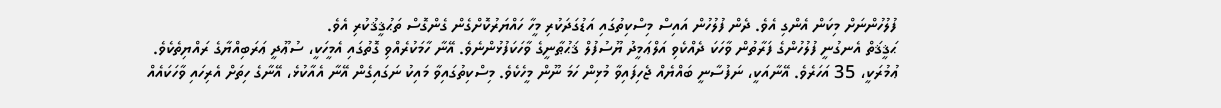ފުލުހުންނަށް މިކަން އެންގި އެވެ. ދެން ފުލުހުން އައިސް މިސްކިތުގައި އަޑުގަދަކުރި މީހާ ހައްޔަރުކޮށްގެން ގެންގޮސް ތަޙުޤީޤުކުރި އެވެ.
ޙަޤީޤަތް އެނގުނީ ފުލުހުންގެ ފަރާތުން ވާހަކަ ދެއްކެވި އަލްޢަމީދު ޔޫސުފުލް ޤަޙުޠާނީގެ ވާހަކަފުޅުންނެވެ. އޭނާ ހާމަކުރެއްވި ގޮތުގައި އެމީހަކީ، ސުޢޫދީ ޢަރަބިއްޔާގެ ރައްޔިތެކެވެ. ޢުމުރަކީ، 35 އަހަރެވެ. އޭނާއަކީ، ނަފުސާނީ ބައްޔެއް ޖެހިފައިވާ މުޅިން ހަމަ ނޫން މީހެކެވެ. މިސްކިތުގައިވާ މައިކު ނަގައިގެން އޭނާ އެއާކުޅެ، އޭނާގެ ހިތަށް އެރިހައި ވާހަކައެއް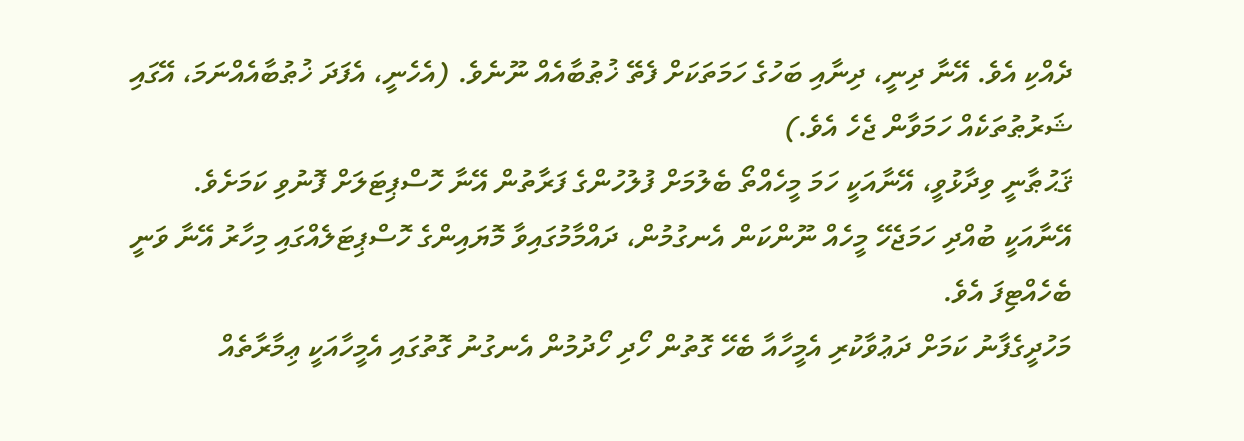ދެއްކި އެވެ. އޭނާ ދިނީ، ދިނާއި ބަހުގެ ހަމަތަކަށް ފެތޭ ޚުޠުބާއެއް ނޫނެވެ. (އެހެނީ، އެފަދަ ޚުޠުބާއެއްނަމަ، އޭގައި ޝަރުޠުތަކެއް ހަމަވާން ޖެހެ އެވެ.)
ޤަޙުޠާނީ ވިދާޅުވީ، އޭނާއަކީ ހަމަ މީހެއްތޯ ބެލުމަށް ފުލުހުންގެ ފަރާތުން އޭނާ ހޮސްޕިޓަލަށް ފޮނުވި ކަމަށެވެ. އޭނާއަކީ ބުއްދި ހަމަޖެހޭ މީހެއް ނޫންކަން އެނގުމުން، ދައްމާމުގައިވާ މޮޔައިންގެ ހޮސްޕިޓަލެއްގައި މިހާރު އޭނާ ވަނީ ބެހެއްޓިފަ އެވެ.
މަހުދީގެފާނު ކަމަށް ދަޢުވާކުރި އެމީހާއާ ބެހޭ ގޮތުން ހޯދި ހޯދުމުން އެނގުނު ގޮތުގައި އެމީހާއަކީ ޢިމާރާތެއް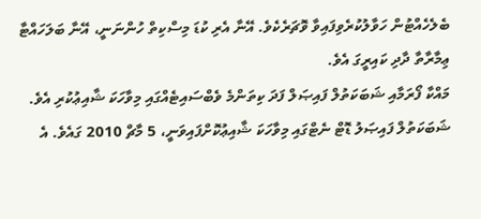ބެލެހެއްޓުން ހަވާލުކުރެވިފައިވާ ވޮޗަރެކެވެ. އޭނާ އެރި ކުޑަ މިސްކިތް ހުންނަނީ، އޭނާ ބަލަހައްޓާ ޢިމާރާތާ ދާދި ކައިރީގަ އެވެ.
މައްކާ ފޯރަމާއި ޝަބަކަތުލް ފައިޞަލް ފަދަ ކިތަންމެ ވެބްސައިޓެއްގައި މިވާހަކަ ޝާއިޢުކުރި އެވެ. ޝަބަކަތުލް ފައިޞަލު ޑޮޓް ނެޓްގައި މިވާހަކަ ޝާއިޢުކޮށްފައިވަނީ، 5 މާޗް 2010 ގައެވެ. އެ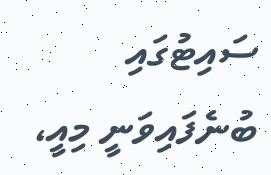ސައިޓުގައި ބުނެފައިވަނީ މިއީ،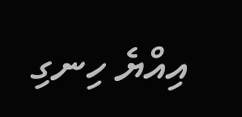އިއްޔެ ހިނގި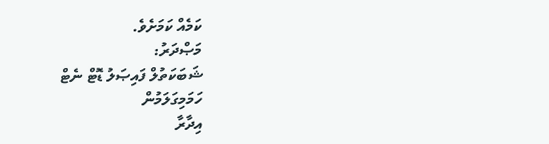ކަމެއް ކަމަށެވެ.
މަޞްދަރު:
ޝަބަކަތުލް ފައިޞަލު ޑޮޓް ނެޓް
ހަމަމިގަލަމުން
އިދާރާ